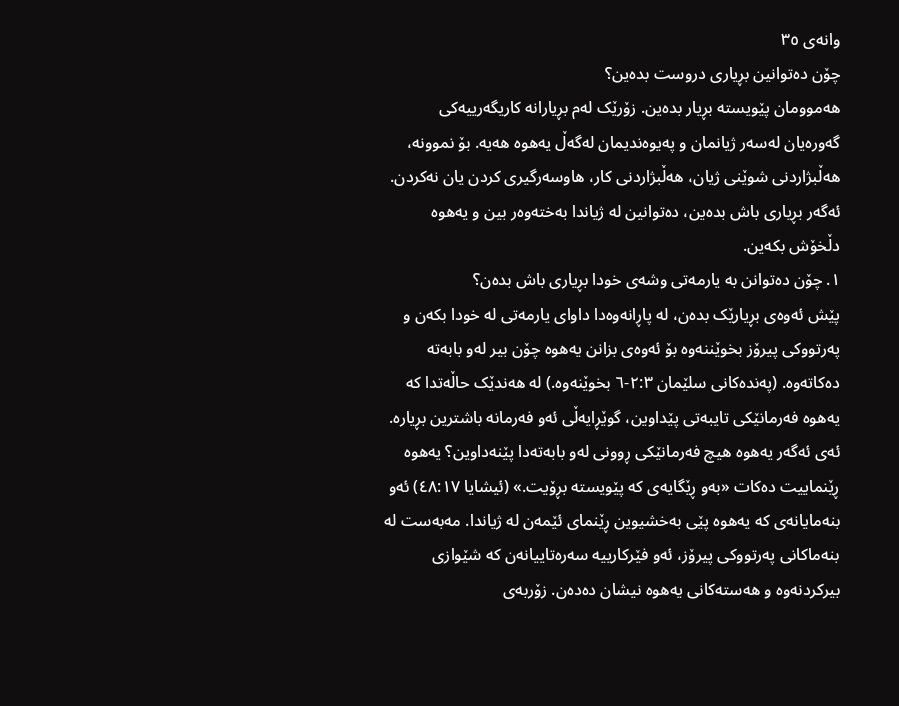وانەی ٣٥
چۆن دەتوانین بڕیاری دروست بدەین؟
هەموومان پێویستە بڕیار بدەین. زۆرێک لەم بڕیارانە کاریگەرییەکی گەورەیان لەسەر ژیانمان و پەیوەندیمان لەگەڵ یەهوە هەیە. بۆ نموونە، هەڵبژاردنی شوێنی ژیان، هەڵبژاردنی کار، هاوسەرگیری کردن یان نەکردن. ئەگەر بڕیاری باش بدەین، دەتوانین لە ژیاندا بەختەوەر بین و یەهوە دڵخۆش بکەین.
١. چۆن دەتوانن بە یارمەتی وشەی خودا بڕیاری باش بدەن؟
پێش ئەوەی بڕیارێک بدەن، لە پاڕانەوەدا داوای یارمەتی لە خودا بکەن و پەرتووکی پیرۆز بخوێننەوە بۆ ئەوەی بزانن یەهوە چۆن بیر لەو بابەتە دەکاتەوە. (پەندەکانی سلێمان ٢:٣-٦ بخوێنەوە.) لە هەندێک حاڵەتدا کە یەهوە فەرمانێکی تایبەتی پێداوین، گوێڕایەڵی ئەو فەرمانە باشترین بڕیارە.
ئەی ئەگەر یەهوە هیچ فەرمانێکی ڕوونی لەو بابەتەدا پێنەداوین؟ یەهوە ڕێنماییت دەکات «بەو ڕێگایەی کە پێویستە بڕۆیت.» (ئیشایا ٤٨:١٧) ئەو بنەمایانەی کە یەهوە پێی بەخشیوین ڕێنمای ئێمەن لە ژیاندا. مەبەست لە بنەماکانی پەرتووکی پیرۆز، ئەو فێرکارییە سەرەتاییانەن کە شێوازی بیرکردنەوە و هەستەکانی یەهوە نیشان دەدەن. زۆربەی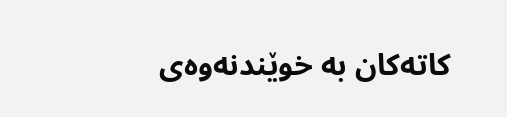کاتەکان بە خوێندنەوەی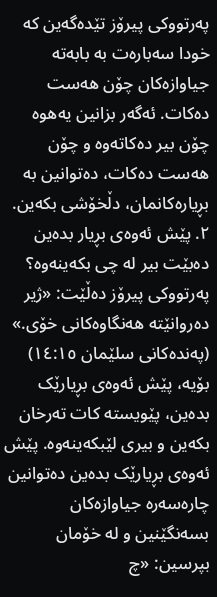پەرتووکی پیرۆز تێدەگەین کە خودا سەبارەت بە بابەتە جیاوازەکان چۆن هەست دەکات. ئەگەر بزانین یەهوە چۆن بیر دەکاتەوە و چۆن هەست دەکات، دەتوانین بە بڕیارەکانمان، دڵخۆشی بکەین.
٢. پێش ئەوەی بڕیار بدەین دەبێت بیر لە چی بکەینەوە؟
پەرتووکی پیرۆز دەڵێت: «ژیر دەروانێتە هەنگاوەکانی خۆی.» (پەندەکانی سلێمان ١٤:١٥) بۆیە، پێش ئەوەی بڕیارێک بدەین، پێویستە کات تەرخان بکەین و بیری لێبکەینەوە. پێش ئەوەی بڕیارێک بدەین دەتوانین چارەسەرە جیاوازەکان بسەنگێنین و لە خۆمان بپرسین: «چ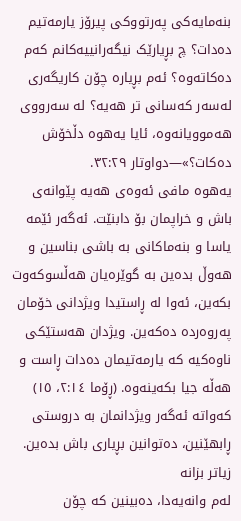بنەمایەکی پەرتووکی پیرۆز یارمەتیم دەدات؟ چ بڕیارێک نیگەرانییەکانم کەم دەکاتەوە؟ ئەم بڕیارە چۆن کاریگەری لەسەر کەسانی تر هەیە؟ لە سەرووی هەموویانەوە، ئایا یەهوە دڵخۆش دەکات؟»—دواوتار ٣٢:٢٩.
یەهوە مافی ئەوەی هەیە پێوانەی باش و خراپمان بۆ دابنێت. ئەگەر ئێمە یاسا و بنەماکانی بە باشی بناسین و هەوڵ بدەین بە گوێرەیان هەڵسوکەوت بکەین، ئەوا لە ڕاستیدا ویژدانی خۆمان پەروەردە دەکەین. ویژدان هەستێکی ناوەکیە کە یارمەتیمان دەدات ڕاست و هەڵە جیا بکەینەوە. (ڕۆما ٢:١٤، ١٥) کەواتە ئەگەر ویژدانمان بە دروستی ڕابهێنین، دەتوانین بڕیاری باش بدەین.
زیاتر بزانە
لەم وانەیەدا، دەبینین کە چۆن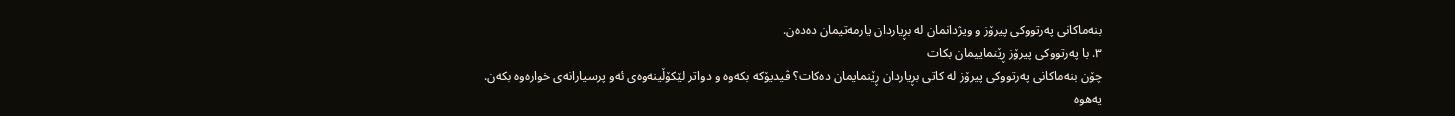بنەماکانی پەرتووکی پیرۆز و ویژدانمان لە بڕیاردان یارمەتیمان دەدەن.
٣. با پەرتووکی پیرۆز ڕێنماییمان بکات
چۆن بنەماکانی پەرتووکی پیرۆز لە کاتی بڕیاردان ڕێنمایمان دەکات؟ ڤیدیۆکە بکەوە و دواتر لێکۆڵینەوەی ئەو پرسیارانەی خوارەوە بکەن.
یەهوە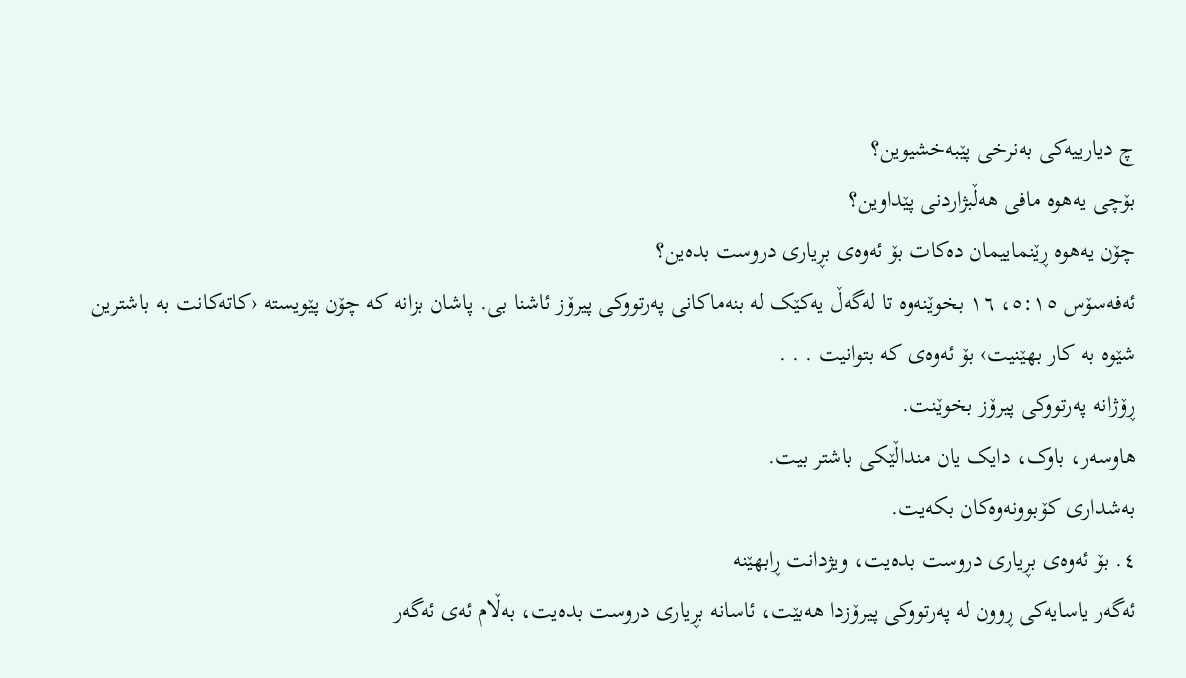چ دیارییەکی بەنرخی پێبەخشیوین؟
بۆچی یەهوە مافی هەڵبژاردنی پێداوین؟
چۆن یەهوە ڕێنماییمان دەکات بۆ ئەوەی بڕیاری دروست بدەین؟
ئەفەسۆس ٥:١٥، ١٦ بخوێنەوە تا لەگەڵ یەکێک لە بنەماکانی پەرتووکی پیرۆز ئاشنا بی. پاشان بزانە کە چۆن پێویستە ‹کاتەکانت بە باشترین شێوە بە کار بهێنیت› بۆ ئەوەی کە بتوانیت . . .
ڕۆژانە پەرتووکی پیرۆز بخوێنت.
هاوسەر، باوک، دایک یان منداڵێکی باشتر بیت.
بەشداری کۆبوونەوەکان بکەیت.
٤. بۆ ئەوەی بڕیاری دروست بدەیت، ویژدانت ڕابهێنە
ئەگەر یاسایەکی ڕوون لە پەرتووکی پیرۆزدا هەبێت، ئاسانە بڕیاری دروست بدەیت، بەڵام ئەی ئەگەر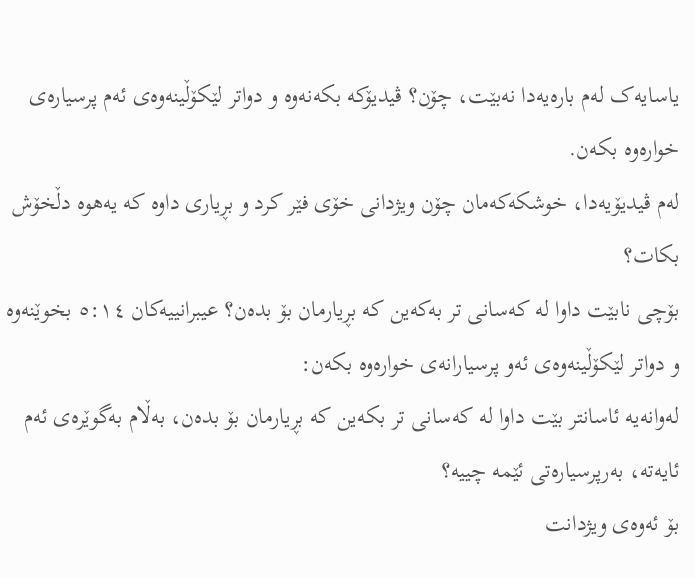یاسایەک لەم بارەیەدا نەبێت، چۆن؟ ڤیدیۆکە بکەنەوە و دواتر لێکۆڵینەوەی ئەم پرسیارەی خوارەوە بکەن.
لەم ڤیدیۆیەدا، خوشکەکەمان چۆن ویژدانی خۆی فێر کرد و بڕیاری داوە کە یەهوە دڵخۆش بکات؟
بۆچی نابێت داوا لە کەسانی تر بەکەین کە بڕیارمان بۆ بدەن؟ عیبرانییەکان ٥:١٤ بخوێنەوە و دواتر لێکۆڵینەوەی ئەو پرسیارانەی خوارەوە بکەن:
لەوانەیە ئاسانتر بێت داوا لە کەسانی تر بکەین کە بڕیارمان بۆ بدەن، بەڵام بەگوێرەی ئەم ئایەتە، بەرپرسیارەتی ئێمە چییە؟
بۆ ئەوەی ویژدانت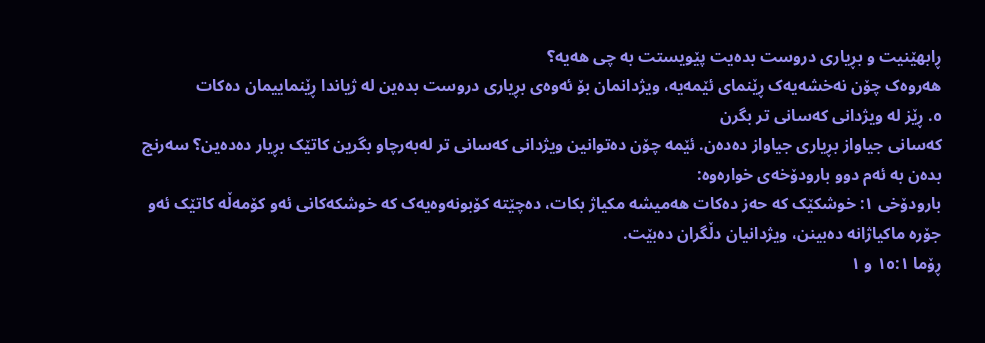ڕابهێنیت و بڕیاری دروست بدەیت پێویستت بە چی هەیە؟
هەروەک چۆن نەخشەیەک ڕێنمای ئێمەیە، ویژدانمان بۆ ئەوەی بڕیاری دروست بدەین لە ژیاندا ڕێنماییمان دەکات
٥. ڕێز لە ویژدانی کەسانی تر بگرن
کەسانی جیاواز بڕیاری جیاواز دەدەن. ئێمە چۆن دەتوانین ویژدانی کەسانی تر لەبەرچاو بگرین کاتێک بڕیار دەدەین؟ سەرنج بدەن بە ئەم دوو بارودۆخەی خوارەوە:
بارودۆخی ١: خوشکێک کە حەز دەکات هەمیشە مکیاژ بکات، دەچێتە کۆبونەوەیەک کە خوشکەکانی ئەو کۆمەڵە کاتێک ئەو جۆرە ماکیاژانە دەبینن، ویژدانیان دڵگران دەبێت.
ڕۆما ١٥:١ و ١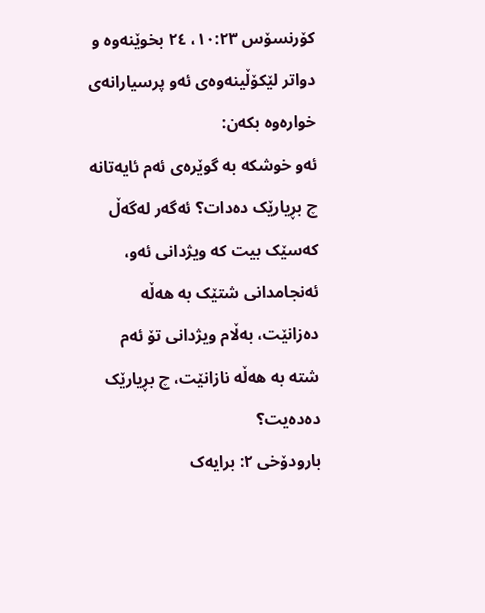کۆرنسۆس ١٠:٢٣، ٢٤ بخوێنەوە و دواتر لێکۆڵینەوەی ئەو پرسیارانەی خوارەوە بکەن:
ئەو خوشکە بە گوێرەی ئەم ئایەتانە چ بڕیارێک دەدات؟ ئەگەر لەگەڵ کەسێک بیت کە ویژدانی ئەو، ئەنجامدانی شتێک بە هەڵە دەزانێت، بەڵام ویژدانی تۆ ئەم شتە بە هەڵە نازانێت، چ بڕیارێک دەدەیت؟
بارودۆخی ٢: برایەک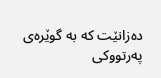دەزانێت کە بە گوێرەی پەرتووکی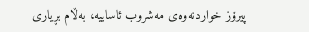پیرۆز خواردنەوەی مەشروب ئاساییە، بەڵام بڕیاری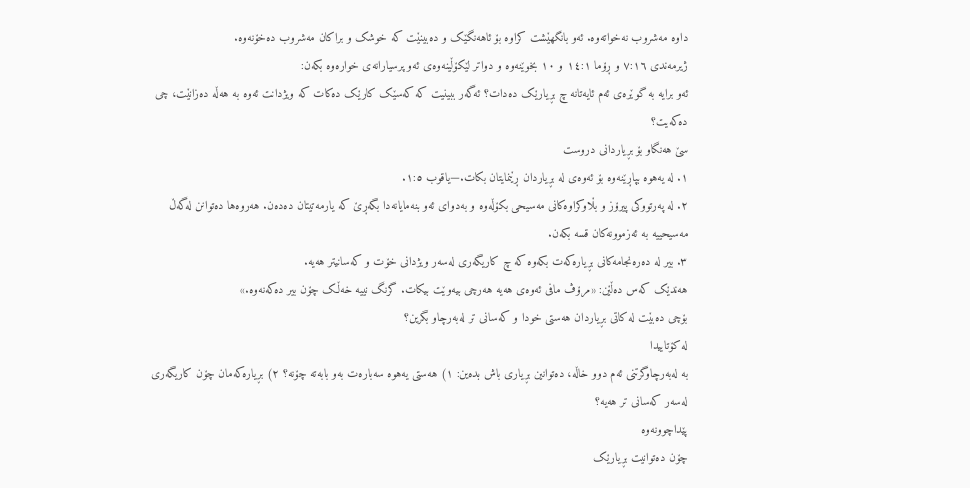داوە مەشروب نەخواتەوە. ئەو بانگهێشت کراوە بۆ ئاهەنگێک و دەبینێت کە خوشک و براکان مەشروب دەخۆنەوە.
ژیرمەندی ٧:١٦ و ڕۆما ١٤:١ و ١٠ بخوێنەوە و دواتر لێکۆڵینەوەی ئەو پرسیارانەی خوارەوە بکەن:
ئەو برایە بە گوێرەی ئەم ئایەتانە چ بڕیارێک دەدات؟ ئەگەر ببینیت کە کەسێک کارێک دەکات کە ویژدانت ئەوە بە هەڵە دەزانێت، چی دەکەیت؟
سێ هەنگاو بۆ بڕیاردانی دروست
١. لە یەهوە بپاڕێنەوە بۆ ئەوەی لە بڕیاردان ڕێنمایتان بکات.—یاقوب ١:٥.
٢. لە پەرتووکی پیرۆز و بڵاوکراوەکانی مەسیحی بکۆڵەوە و بەدوای ئەو بنەمایانەدا بگەڕێ کە یارمەتیتان دەدەن. هەروەها دەتوانن لەگەڵ مەسیحییە بە ئەزموونەکان قسە بکەن.
٣. بیر لە دەرەنجامەکانی بڕیارەکەت بکەوە کە چ کاریگەری لەسەر ویژدانی خۆت و کەسانیتر هەیە.
هەندێک کەس دەڵێن: «مرۆڤ مافی ئەوەی هەیە هەرچی بیەوێت بیکات. گرنگ نییە خەڵک چۆن بیر دەکەنەوە.»
بۆچی دەبێت لە کاتی بڕیاردان هەستی خودا و کەسانی تر لەبەرچاو بگرین؟
لە کۆتاییدا
بە لەبەرچاوگرتنی ئەم دوو خاڵە، دەتوانین بڕیاری باش بدەین: ١) هەستی یەهوە سەبارەت بەو بابەتە چۆنە؟ ٢) بڕیارەکەمان چۆن کاریگەری لەسەر کەسانی تر هەیە؟
پێداچوونەوە
چۆن دەتوانیت بڕیارێک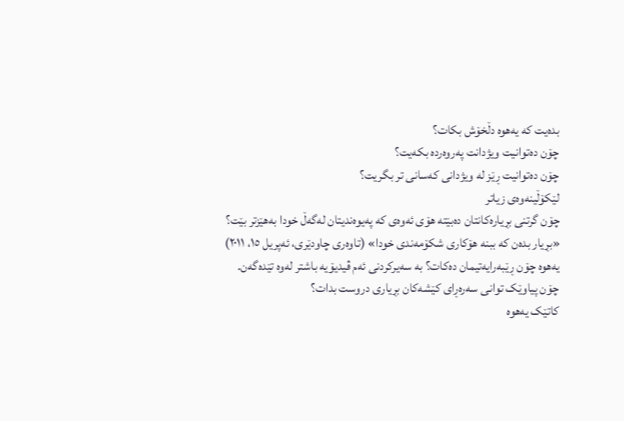بدەیت کە یەهوە دڵخۆش بکات؟
چۆن دەتوانیت ویژدانت پەروەردە بکەیت؟
چۆن دەتوانیت ڕێز لە ویژدانی کەسانی تر بگریت؟
لێکۆڵینەوەی زیاتر
چۆن گرتنی بڕیارەکانتان دەبێتە هۆی ئەوەی کە پەیوەندیتان لەگەڵ خودا بەهێزتر بێت؟
«بڕیار بدەن کە ببنە هۆکاری شکۆمەندی خودا» (تاوەری چاودێری، ئەپریل ١٥، ٢٠١١)
یەهوە چۆن ڕێبەرایەتیمان دەکات؟ بە سەیرکردنی ئەم ڤیدیۆیە باشتر لەوە تێدەگەن.
چۆن پیاوێک توانی سەرەڕای کێشەکان بڕیاری دروست بدات؟
کاتێک یەهوە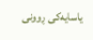یاسایەکی ڕوونی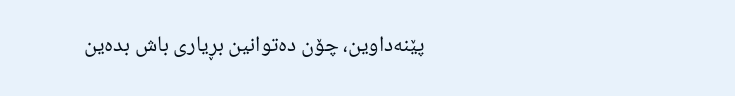پێنەداوین، چۆن دەتوانین بڕیاری باش بدەین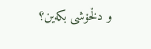و دڵخۆشی بکەین؟